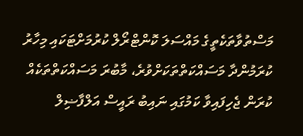މަސްތުވާތަކެތީގެ މައްސަލަ ކޮންޓްރޯލް ކުރުމަށްޓަކައި މިހާރު ކުރަމުންދާ މަސައްކަތްތަކަށްވުރެ، މާބުރަ މަސައްކަތްތަކެއް ކުރަން ޖެހިފައިވާ ކަމުގައި ނައިބު ރައީސް އަލްފާޟިލް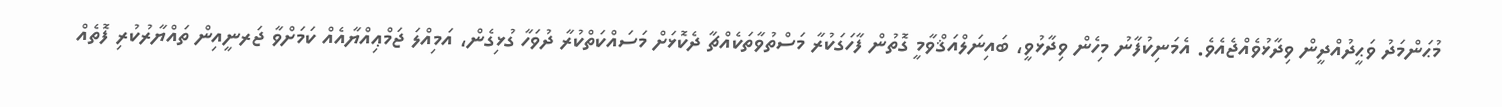މުޙަންމަދު ވަޙީދުއްދީން ވިދާޅުވެއްޖެއެވެ. އެމަނިކުފާނު މިހެން ވިދާޅުވީ، ބައިނަލްއަޤްވާމީ ގޮތުން ފާހަގަކުރާ މަސްތުވާތަކެއްޗާ ދެކޮޅަށް މަސައްކަތްކުރާ ދުވަހާ ގުޅިގެން، އަމިއްލަ ޖަމްޢިއްޔާއެއް ކަމަށްވާ ޖަރނީއިން ތައްޔާރުކުރި ފޮތެއް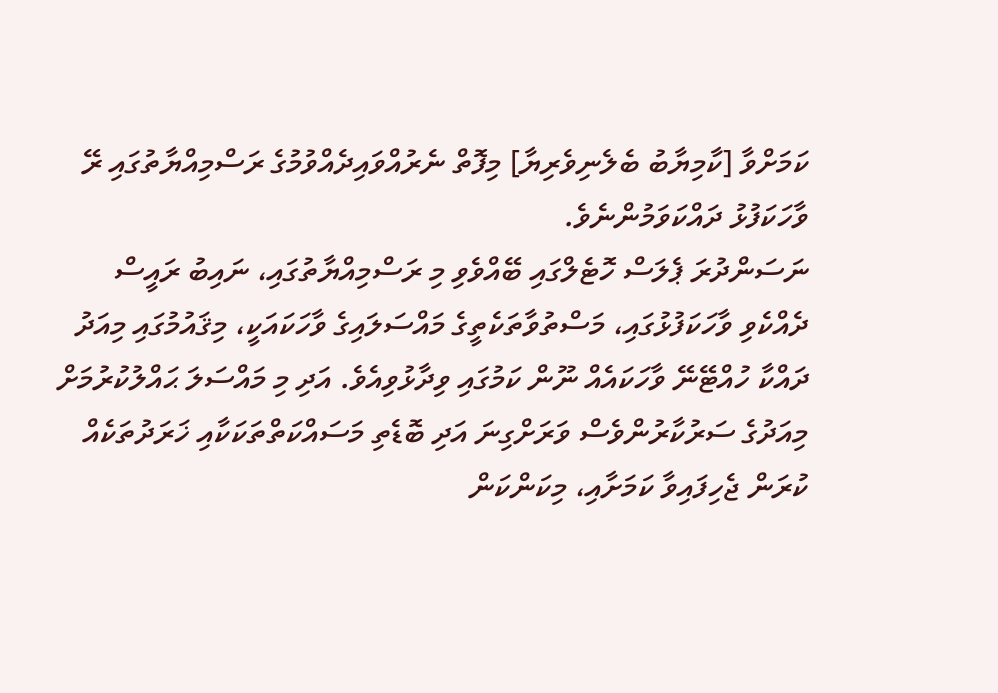ކަމަށްވާ [ކާމިޔާބު ބެލެނިވެރިޔާ] މިފޮތް ނެރުއްވައިދެއްވުމުގެ ރަސްމިއްޔާތުގައި ރޭ ވާހަކަފުޅު ދައްކަވަމުންނެވެ.
ނަސަންދުރަ ޕެލަސް ހޮޓެލްގައި ބޭއްވެވި މި ރަސްމިއްޔާތުގައި، ނައިބު ރައީސް ދެއްކެވި ވާހަކަފުޅުގައި، މަސްތުވާތަކެތީގެ މައްސަލައިގެ ވާހަކައަކީ، މިޤައުމުގައި މިއަދު ދައްކާ ހުއްޓޭނޭ ވާހަކައެއް ނޫން ކަމުގައި ވިދާޅުވިއެވެ. އަދި މި މައްސަލަ ޙައްލުކުރުމަށް މިއަދުގެ ސަރުކާރުންވެސް ވަރަށްގިނަ އަދި ބޮޑެތި މަސައްކަތްތަކަކާއި ޚަރަދުތަކެއް ކުރަން ޖެހިފައިވާ ކަމަށާއި، މިކަންކަން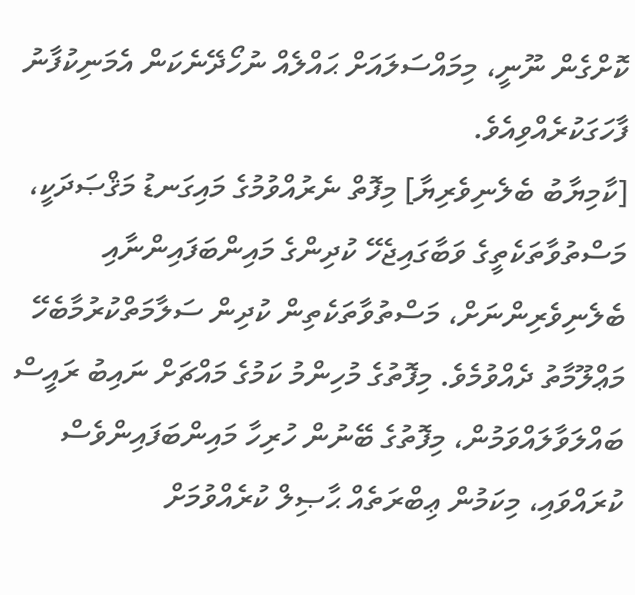ކޮށްގެން ނޫނީ، މިމައްސަލައަށް ޙައްލެއް ނުހޯދޭނެކަން އެމަނިކުފާނު ފާހަގަކުރެއްވިއެވެ.
[ކާމިޔާބު ބެލެނިވެރިޔާ] މިފޮތް ނެރުއްވުމުގެ މައިގަނޑު މަޤްޞަދަކީ، މަސްތުވާތަކެތީގެ ވަބާގައިޖެހޭ ކުދިންގެ މައިންބަފައިންނާއި ބެލެނިވެރިންނަށް، މަސްތުވާތަކެތިން ކުދިން ސަލާމަތްކުރުމާބެހޭ މަޢްލޫމާތު ދެއްވުމެވެ. މިފޮތުގެ މުހިންމު ކަމުގެ މައްޗަށް ނައިބު ރައީސް ބައްލަވާލައްވަމުން، މިފޮތުގެ ބޭނުން ހުރިހާ މައިންބަފައިންވެސް ކުރައްވައި، މިކަމުން ޢިބްރަތެއް ޙާޞިލް ކުރެއްވުމަށް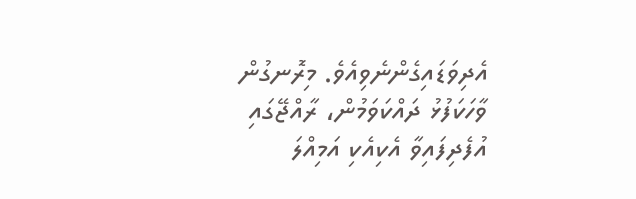އެދިވަޑައިގެންނެވިއެވެ. މިރޮނގުން ވާހަކަފުޅު ދައްކަވަމުން، ރާއްޖޭގައި އުފެދިފައިވާ އެކިއެކި އަމިއްލަ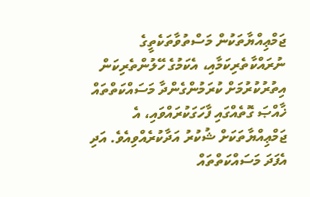ޖަމްޢިއްޔާތަކުން މަސްތުވާތަކެތީގެ ނުރައްކާތެރިކަމާއި، އެކަމުގެ ހޭލުންތެރިކަން އިތުރުކުރުމަށް ކުރަމުންގެންދާ މަސައްކަތްތައް ޚާއްޞަ ގޮތެއްގައި ފާހަގަކުރައްވައި، އެ ޖަމްޢިއްޔާތަކަށް ޝުކުރު އަދާކުރެއްވިއެވެ. އަދި އެފަދަ މަސައްކަތްތައް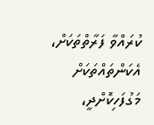ކުރައްވާ ފަރާތްތަކަށް، އެކަންތައްތަކަށް މަގުފަހިކޮށްދީ،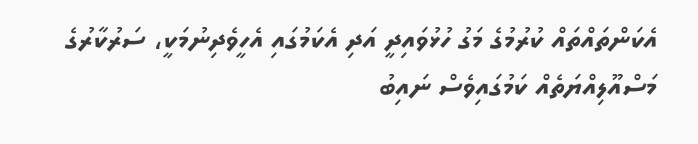އެކަންތައްތައް ކުރުމުގެ މަގު ހުޅުވައިދީ އަދި އެކަމުގައި އެހީވެދިނުމަކީ، ސަރުކާރުގެ މަސްއޫލިއްޔަތެއް ކަމުގައިވެސް ނައިބު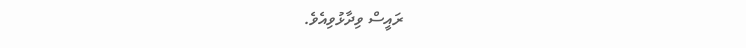ރައީސް ވިދާޅުވިއެވެ.